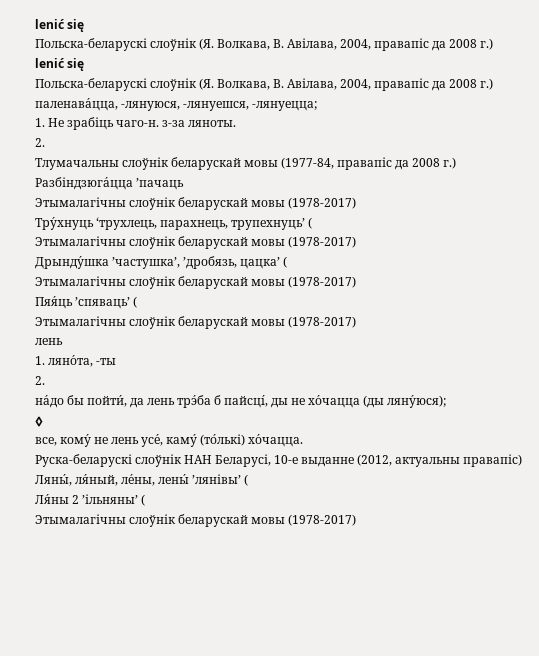lenić się
Польска-беларускі слоўнік (Я. Волкава, В. Авілава, 2004, правапіс да 2008 г.)
lenić się
Польска-беларускі слоўнік (Я. Волкава, В. Авілава, 2004, правапіс да 2008 г.)
паленава́цца, ‑лянуюся, ‑лянуешся, ‑лянуецца;
1. Не зрабіць чаго‑н. з-за ляноты.
2.
Тлумачальны слоўнік беларускай мовы (1977-84, правапіс да 2008 г.)
Разбіндзюга́цца ’пачаць
Этымалагічны слоўнік беларускай мовы (1978-2017)
Тру́хнуць ‘трухлець, парахнець, трупехнуць’ (
Этымалагічны слоўнік беларускай мовы (1978-2017)
Дрынду́шка ’частушка’, ’дробязь, цацка’ (
Этымалагічны слоўнік беларускай мовы (1978-2017)
Пяя́ць ’спяваць’ (
Этымалагічны слоўнік беларускай мовы (1978-2017)
лень
1. ляно́та, -ты
2.
на́до бы пойти́, да лень трэ́ба б пайсці́, ды не хо́чацца (ды ляну́юся);
◊
все, кому́ не лень усе́, каму́ (то́лькі) хо́чацца.
Руска-беларускі слоўнік НАН Беларусі, 10-е выданне (2012, актуальны правапіс)
Ляны́, ля́ный, ле́ны, лены́ ’лянівы’ (
Ля́ны 2 ’ільняны’ (
Этымалагічны слоўнік беларускай мовы (1978-2017)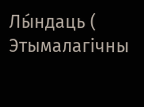Лы́ндаць (
Этымалагічны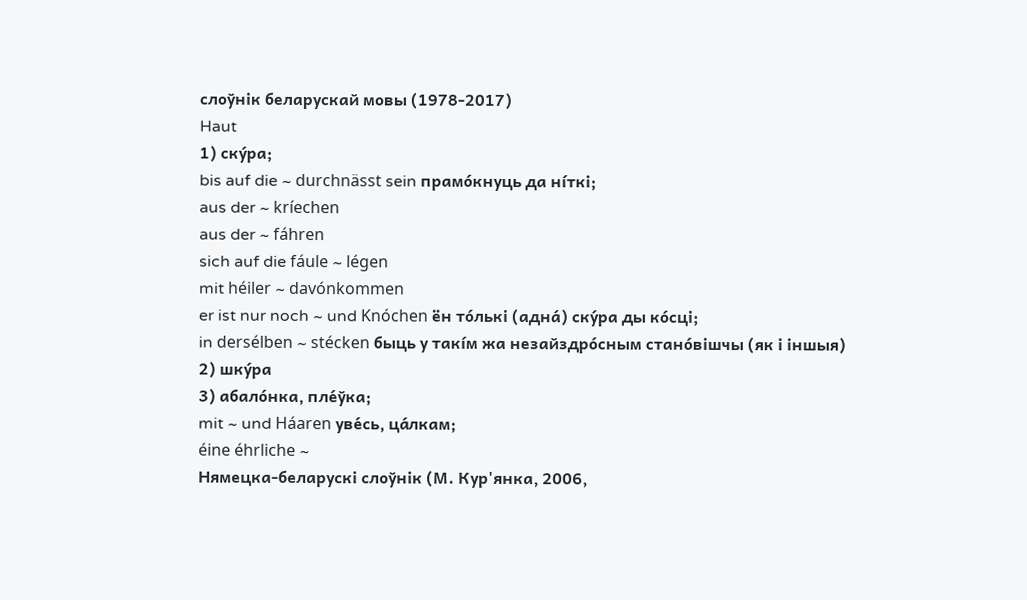слоўнік беларускай мовы (1978-2017)
Haut
1) ску́ра;
bis auf die ~ durchnässt sein прамо́кнуць да ні́ткі;
aus der ~ kríechen
aus der ~ fáhren
sich auf die fáule ~ légen
mit héiler ~ davónkommen
er ist nur noch ~ und Knóchen ён то́лькі (адна́) ску́ра ды ко́сці;
in dersélben ~ stécken быць у такі́м жа незайздро́сным стано́вішчы (як і іншыя)
2) шку́ра
3) абало́нка, пле́ўка;
mit ~ und Háaren уве́сь, ца́лкам;
éine éhrliche ~
Нямецка-беларускі слоўнік (М. Кур'янка, 2006,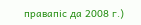правапіс да 2008 г.)